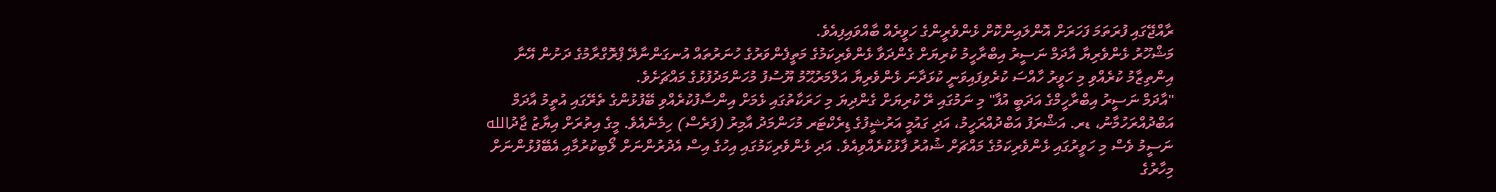ރާއްޖޭގައި ފުރަތަމަ ފަހަރަށް އޮންލައިންކޮށް ޅެންވެރީންގެ ހަވީރެއް ބާއްވައިފިއެވެ.
މަޝްހޫރު ޅެންވެރިޔާ އާދަމް ނަސީރު އިބްރާހީމު ކުރިޔަށް ގެންދަވާ ޅެންވެރިކަމުގެ މަތީފެންވަރުގެ ހުނަރުތައް އުނގަންނާދޭ ޕްރޮގްރާމުގެ ދަށުން އޭނާ އިންތިޒާމު ކުރެއްވި މި ހަވީރު ހާއްސަ ކުރެވިފައިވަނީ ކުޅަދާނަ ޅެންވެރިޔާ އަލްމަރުޙޫމު ޔޫސުފު މުހަންމަދުފުޅުގެ މައްޗަށެވެ.
"އާދަމް ނަސީރު އިބްރާހީމްގެ އަދަބީ އުފާ" މި ނަމުގައި ރޭ ކުރިޔަށް ގެންދިޔަ މި ހަރަކާތުގައި ޅެމަށް އިންސާފުކުރެއްވި ބޭފުޅުންގެ ތެރޭގައި އުތީމު އާދަމް އަބްދުއްރަހުމާނު، ޑރ. އަޝްރަފު އަބްދުއްރަހީމު، އަދި ގައުމީ އަރުޝީފުގެ ޑިރެކްޓަރ މުހަންމަދު އާމިރު (ފަރެސް) ހިމެނެއެވެ. މީގެ އިތުރަށް އިޔާޒު ޖާދުالله ނަސީމު ވެސް މި ހަވީރުގައި ޅެންވެރިކަމުގެ މައްޗަށް ޝުއުރު ފާޅުކުރެއްވިއެވެ. އަދި ޅެންވެރިކަމުގައި އިހުގެ އިސް އެދުރުންނަށް ލޯބިކުރުމާއި އެބޭފުޅުންނަށް މިހާރުގެ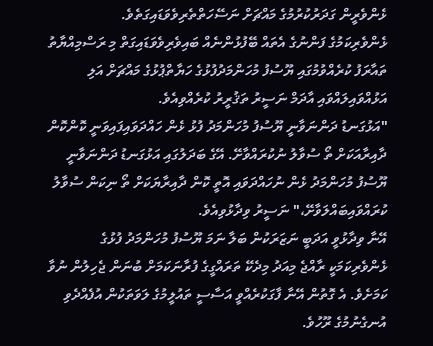ޅެންވެރީން ގަދަރުކުރުމުގެ މައްޗަށް ނަސޭހަތްތެރިވެވަޑައިގަތެވެ.
ޅެންވެރިކަމުގެ ފަންނުގެ އެތައް ބޭފުޅުންނެއް ބައިވެރިވެވަޑައިގަތް މި ރަސްމިއްޔާތު ތައާރަފު ކުރެއްވުމުގައި ޔޫސުފު މުހަންމަދުފުޅުގެ ހަޔާތްޕުޅުގެ މައްޗަށް އަލި އަޅުއްވައިލައްވައި އާދަމް ނަސީރު ތަޤުރީރު ކުރެއްވިއެވެ.
"އަޅުގަނޑު ދަންނަވާނީ ޔޫސުފު މުހަންމަދު ފުޅު ޅެން ހައްދަވައިފައިވަނީ ކޮންކޮން ދާއިރާއަކަށް ތޯ ސުވާލު ނުކުރައްވާށޭ. އޭގެ ބަދަލުގައި އަޅުގަނޑު ދަންނަވާނީ ޔޫސުފު މުހަންމަދު ޅެން ނުހައްދަވައި އޮތީ ކޮން ދާއިރާޔަކަށް ތޯ ނިކަން ސުވާލު ކުރައްވައިބައްލަވާށޭ،" ނަސީރު ވިދާޅުވިއެވެ.
އޭނާ ވިދާޅުވީ އަދަބީ ނަޒަރަކުން ބަލާ ނަމަ ޔޫސުފު މުހަންމަދު ފުޅުގެ ޅެންވެރިކަމަކީ ރާއްޖެ މިއަދު މިދެކޭ ތަރައްގީގެ ފުރާނަކަމަށް ބުނަން ޖެހިލުން ނުވާ ކަމަށެވެ. އެ ގޮތުން އޭނާ ފާގަކުރެއްވީ އަސާސީ ތައުލީމުގެ ލަވަތަކުން އުފެއްދެވި އުނގެނުމުގެ ރޫހުވެ.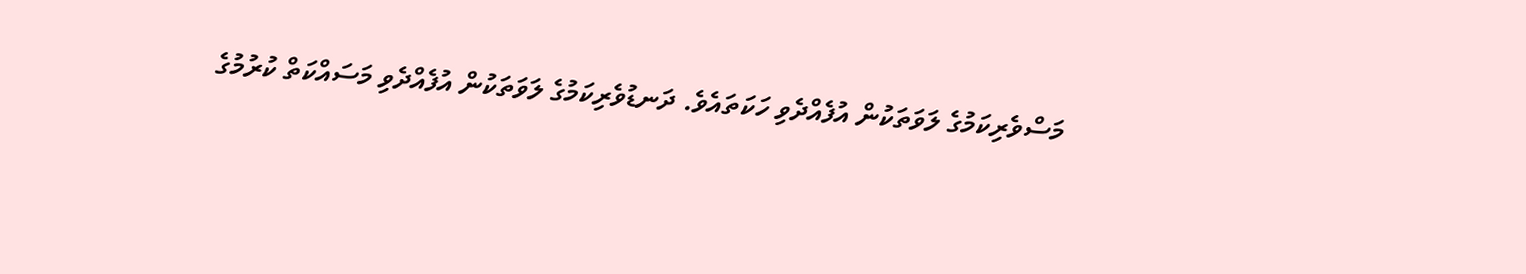މަސްވެރިކަމުގެ ލަވަތަކުން އުފެއްދެވި ހަކަތައެވެ. ދަނޑުވެރިކަމުގެ ލަވަތަކުން އުފެއްދެވި މަސައްކަތް ކުރުމުގެ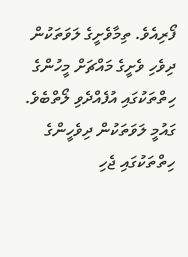ފޯރިއެވެ. ތިމާވެށީގެ ލަވަތަކުން ދިވެހި ވެށީގެ މައްޗަށް މީހުންގެ ހިތްތަކުގައި އުފެއްދެވި ލޯތްބެވެ. ގައުމީ ލަވަތަކުން ދިވެހީންގެ ހިތްތަކުގައި ޖެހި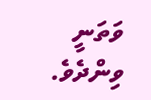ވަތަނީ ވިންދެވެ.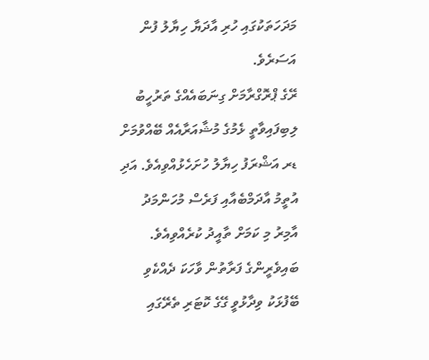މަދަހަތަކުގައި ހުރި އާދަޔާ ހިޔާލު ފުން އަސަރެވެ.
ރޭގެ ޕްރޮގްރާމަށް ގިނަބައެއްގެ ތަރުހީބު ލިބިފައިވާތީ ޅެމުގެ މުޝާއަރާއެއް ބޭއްވުމަށް ޑރ އަޝްރަފު ހިޔާލު ހުށަހެޅުއްވިއެވެ. އަދި އުތީމު އާދަމްބެއާއި ފަރެސް މުހަންމަދު އާމިރު މި ކަމަށް ތާއީދު ކުރެއްވިއެވެ.
ބައިވެރީންގެ ފަރާތުން ވާހަކަ ދެއްކެވި ބޭފުޅަކު ވިދާޅުވީ ގޭގެ ކޮޓަރި ތެރޭގައި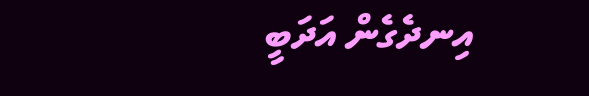އިނދެގެން އަދަބީ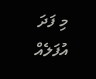މި ފަދަ އުފަލެއް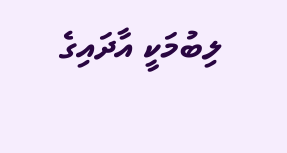ލިބުމަކީ އާދައިގެ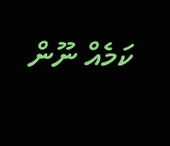ކަމެއް ނޫން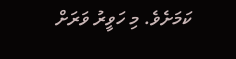ކަމަށެވެ. މި ހަވީރު ވަރަށް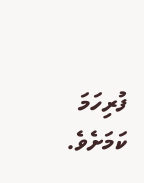ފުރިހަމަ ކަމަށެވެ.